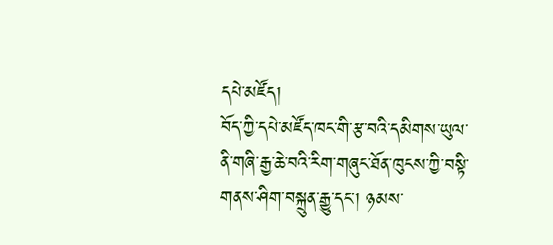དཔེ་མཛོད།
བོད་ཀྱི་དཔེ་མཛོད་ཁང་གི་རྩ་བའི་དམིགས་ཡུལ་ནི་གཞི་རྒྱ་ཆེ་བའི་རིག་གཞུང་ཐོན་ཁུངས་ཀྱི་བསྟི་གནས་ཤིག་བསྐྲུན་རྒྱུ་དང་། ཉམས་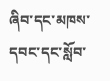ཞིབ་དང་མཁས་དབང་དང་སློབ་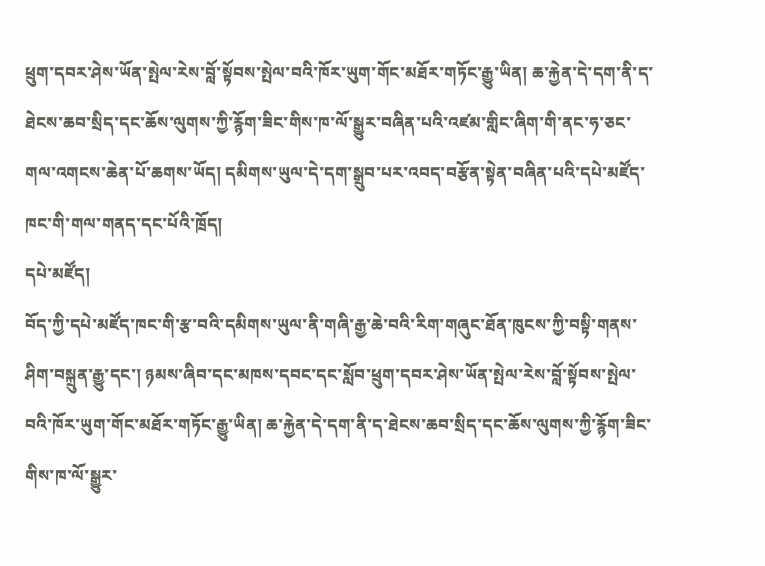ཕྲུག་དབར་ཤེས་ཡོན་སྤེལ་རེས་བློ་སྟོབས་སྤེལ་བའི་ཁོར་ཡུག་གོང་མཐོར་གཏོང་རྒྱུ་ཡིན། ཆ་རྐྱེན་དེ་དག་ནི་ད་ཐེངས་ཆབ་སྲིད་དང་ཆོས་ལུགས་ཀྱི་རྙོག་ཟིང་གིས་ཁ་ལོ་སྒྱུར་བཞིན་པའི་འཛམ་གླིང་ཞིག་གི་ནང་ཧ་ཅང་གལ་འགངས་ཆེན་པོ་ཆགས་ཡོད། དམིགས་ཡུལ་དེ་དག་སྒྲུབ་པར་འབད་བརྩོན་སྟེན་བཞིན་པའི་དཔེ་མཛོད་ཁང་གི་གལ་གནད་དང་པོའི་ཁྲོད།
དཔེ་མཛོད།
བོད་ཀྱི་དཔེ་མཛོད་ཁང་གི་རྩ་བའི་དམིགས་ཡུལ་ནི་གཞི་རྒྱ་ཆེ་བའི་རིག་གཞུང་ཐོན་ཁུངས་ཀྱི་བསྟི་གནས་ཤིག་བསྐྲུན་རྒྱུ་དང་། ཉམས་ཞིབ་དང་མཁས་དབང་དང་སློབ་ཕྲུག་དབར་ཤེས་ཡོན་སྤེལ་རེས་བློ་སྟོབས་སྤེལ་བའི་ཁོར་ཡུག་གོང་མཐོར་གཏོང་རྒྱུ་ཡིན། ཆ་རྐྱེན་དེ་དག་ནི་ད་ཐེངས་ཆབ་སྲིད་དང་ཆོས་ལུགས་ཀྱི་རྙོག་ཟིང་གིས་ཁ་ལོ་སྒྱུར་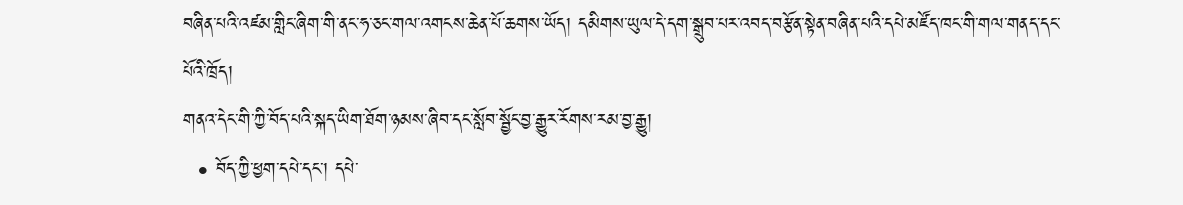བཞིན་པའི་འཛམ་གླིང་ཞིག་གི་ནང་ཧ་ཅང་གལ་འགངས་ཆེན་པོ་ཆགས་ཡོད། དམིགས་ཡུལ་དེ་དག་སྒྲུབ་པར་འབད་བརྩོན་སྟེན་བཞིན་པའི་དཔེ་མཛོད་ཁང་གི་གལ་གནད་དང་པོའི་ཁྲོད།
གནའ་དེང་གི་ཀྱི་བོད་པའི་སྐད་ཡིག་ཐོག་ཉམས་ཞིབ་དང་སློབ་སྦྱོང་བྱ་རྒྱུར་རོགས་རམ་བྱ་རྒྱུ།
  • བོད་ཀྱི་ཕྱག་དཔེ་དང་། དཔེ་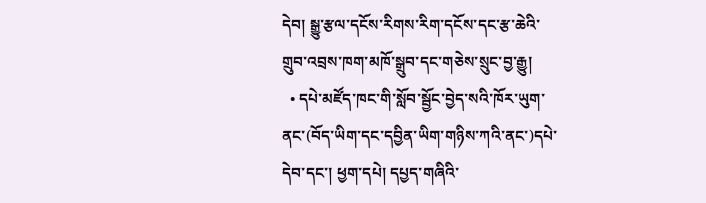དེབ། སྒྱུ་རྩལ་དངོས་རིགས་རིག་དངོས་དང་རྩ་ཆེའི་གྲུབ་འབྲས་ཁག་མཁོ་སྒྲུབ་དང་གཅེས་སྲུང་བྱ་རྒྱུ།
  • དཔེ་མཛོད་ཁང་གི་སློབ་སྦྱོང་བྱེད་སའི་ཁོར་ཡུག་ནང་(བོད་ཡིག་དང་དབྱིན་ཡིག་གཉིས་ཀའི་ནང་)དཔེ་དེབ་དང་། ཕྱག་དཔེ། དཔྱད་གཞིའི་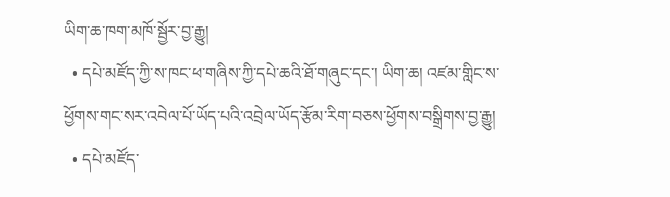ཡིག་ཆ་ཁག་མཁོ་སྦྱོར་བྱ་རྒྱུ།
  • དཔེ་མཛོད་ཀྱི་ས་ཁང་ཕ་གཞིས་ཀྱི་དཔེ་ཆའི་ཐོ་གཞུང་དང་། ཡིག་ཆ། འཛམ་གླིང་ས་ཕྱོགས་གང་སར་འབེལ་པོ་ཡོད་པའི་འབྲེལ་ཡོད་རྩོམ་རིག་བཅས་ཕྱོགས་བསྒྲིགས་བྱ་རྒྱུ།
  • དཔེ་མཛོད་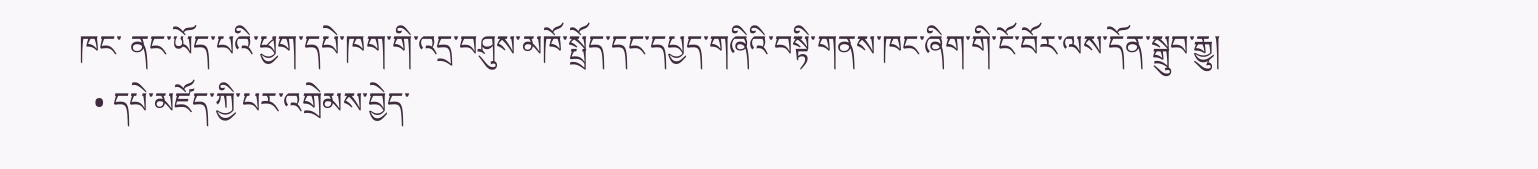ཁང་ ནང་ཡོད་པའི་ཕྱག་དཔེ་ཁག་གི་འདྲ་བཤུས་མཁོ་སྤྲོད་དང་དཔྱད་གཞིའི་བསྟི་གནས་ཁང་ཞིག་གི་ངོ་བོར་ལས་དོན་སྒྲུབ་རྒྱུ།
  • དཔེ་མཛོད་ཀྱི་པར་འགྲེམས་བྱེད་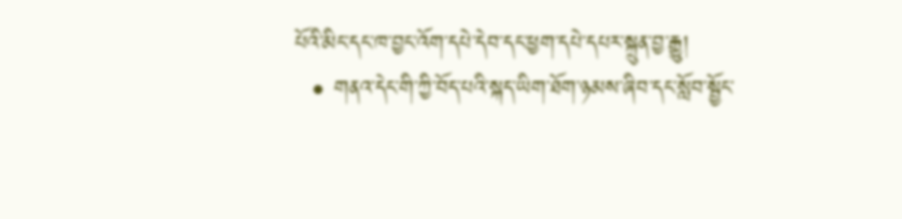པོའི་མིང་དང་ཁ་བྱང་འོག་དཔེ་དེབ་དང་ཕྱག་དཔེ་དཔར་སྐྲུན་བྱ་རྒྱུ།
  • གནའ་དེང་གི་ཀྱི་བོད་པའི་སྐད་ཡིག་ཐོག་ཉམས་ཞིབ་དང་སློབ་སྦྱོང་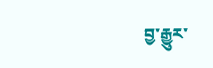བྱ་རྒྱུར་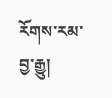རོགས་རམ་བྱ་རྒྱུ།